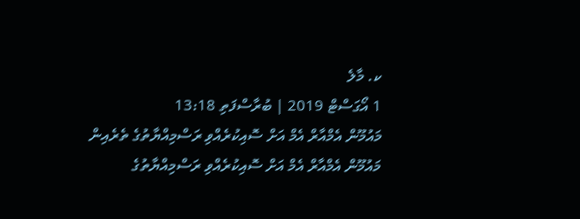ކ. މާލެ
1 އޯގަސްޓް 2019 | ބުރާސްފަތި 13:18
މައުމޫން އެމްއާރް އެމް އަށް ސޮއިކުރެއްވި ރަސްމިއްޔާތުގެ ތެރެއިން
މައުމޫން އެމްއާރް އެމް އަށް ސޮއިކުރެއްވި ރަސްމިއްޔާތުގެ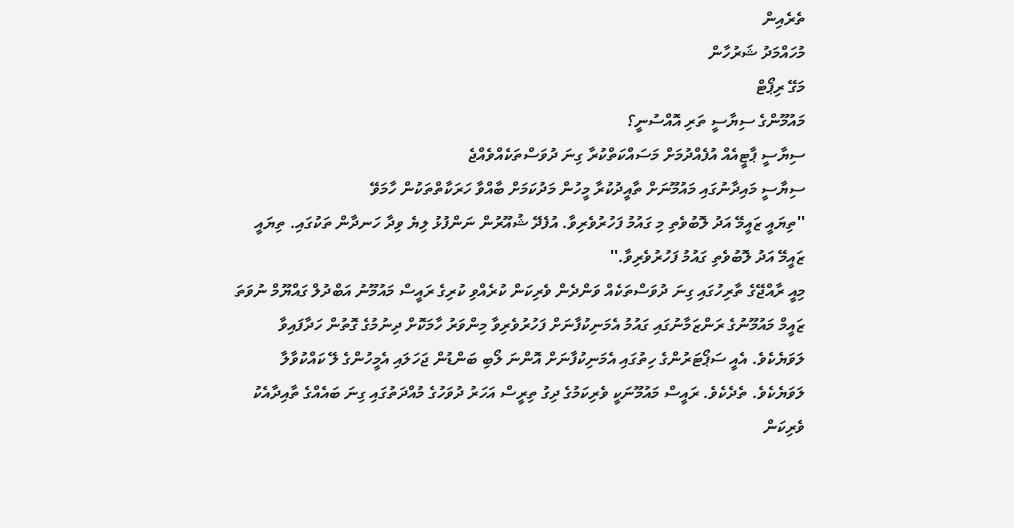ތެރެއިން
މުހައްމަދު ޝަރުހާން
މަގޭ ރިޕޯޓް
މައުމޫންގެ ސިޔާސީ ތަރި އޮއްސުނީ؟
ސިޔާސީ ޕާޓީއެއް އުފެއްދުމަށް މަސައްކަތްކުރާ ގިނަ ދުވަސްތަކެއްވެއްޖެ
ސިޔާސީ މައިދާނުގައި މައުމޫނަށް ތާއީދުކުރާ މީހުން މަދުކަމަށް ބާއްވާ ހަރަކާތްތަކުން ހާމަވޭ
''ތިޔައީ ޒައީމޭ އަދު ލޮބުވެތި މި ގައުމު ފަހުރުވެރިވާ. އުފެދޭ ޝުއޫރުން ނަންފުޅު ލިޔެ ވިދާ ހަނދާން ތަކުގައި. ތިޔައީ ޒައީމޭ އަދު ލޮބުވެތި ގައުމު ފަހުރުވެރިވާ.''
މިއީ ރާއްޖޭގެ ތާރިހުގައި ގިނަ ދުވަސްތަކެއް ވަންދެން ވެރިކަން ކުރެއްވި ކުރިގެ ރައީސް މައުމޫނު އަބްދުލް ގައްޔޫމް ނުވަތަ ޒައީމް މައުމޫނުގެ ރަންޒަމާނުގައި ގައުމު އެމަނިކުފާނަށް ފަހުރުވެރިވާ މިންވަރު ހާމަކޮށް ދިނުމުގެ ގޮތުން ހަދާފައިވާ ލަވަޔެކެވެ. އެއީ ސަޕޯޓަރުންގެ ހިތުގައި އެމަނިކުފާނަށް އޮންނަ ލޯބި ބަންޑުން ޖަހަލައި އެމީހުންގެ ލޭ ކައްކުވާލާ ލަވަޔެކެވެ. ތެދެކެވެ. ރައީސް މައުމޫނަކީ ވެރިކަމުގެ ދިގު ތިރީސް އަހަރު ދުވަހުގެ މުއްދަތުގައި ގިނަ ބައެއްގެ ތާއިދާއެކު ވެރިކަން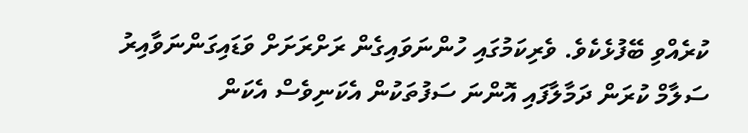ކުރެއްވި ބޭފުޅެކެވެ. ވެރިކަމުގައި ހުންނަވައިގެން ރަށްރަށަށް ވަޑައިގަންނަވާއިރު ސަލާމް ކުރަން ދަމާލާފައި އޮންނަ ސަފުތަކުން އެކަނިވެސް އެކަން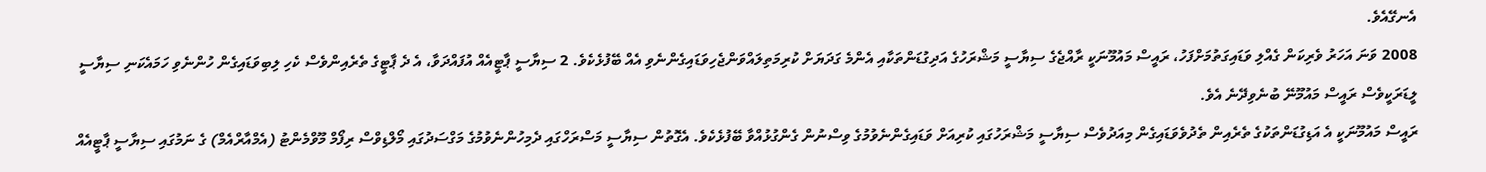އެނގޭއެވެ.
2008 ވަނަ އަހަރު ވެރިކަން ގެއްލި ވަޑައިގަތުމަށްފަހު، ރައީސް މައުމޫނަކީ ރާއްޖެގެ ސިޔާސީ މަޝްރަހުގެ އަދިގުޑަންތަކާއި އެންމެ ގަދަޔަށް ކުރިމަތިލައްވަންޖެހިވަޑައިގެންނެވި އެއް ބޭފުޅެކެވެ. 2 ސިޔާސީ ޕާޓީއެއް އުފައްދަވާ، އެ ދެ ޕާޓީގެ ތެރެއިންވެސް ކެހި ލިބިވަޑައިގެން ހުންނެވި ހަމައެކަނި ސިޔާސީ ލީޑަރަކީވެސް ރައީސް މައުމޫނޭ ބުނެވިދޭނެ އެވެ.
ރައީސް މައުމޫނަކީ އެ އަޑިގުޑަންތަކުގެ ތެރެއިން ތެދުވެވަޑައިގެން މިއަދުވެސް ސިޔާސީ މަޝްރަހުގައި ކުރިއަށް ވަޑައިގެންނެވުމުގެ ވިސްނުން ގެންގުޅުއްވާ ބޭފުޅެކެވެ. އެގޮތުން ސިޔާސީ މަސްރަހްގައި ދެމިހުންނެވުމުގެ މަގްސަދުގައި މޯލްޑިވްސް ރިފޯމް މޫވްމެންޓު (އެމްއާރްއެމް) ގެ ނަމުގައި ސިޔާސީ ޕާޓީއެއް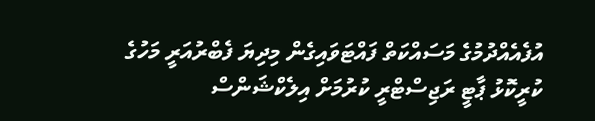އުފެއެއްދުމުގެ މަސައްކަތް ފައްޓަވައިގެން މިދިޔަ ފެބްރުއަރީ މަހުގެ ކުރީކޮޅު ޕާޓީ ރަޖިސްޓްރީ ކުރުމަށް އިލެކްޝަންސް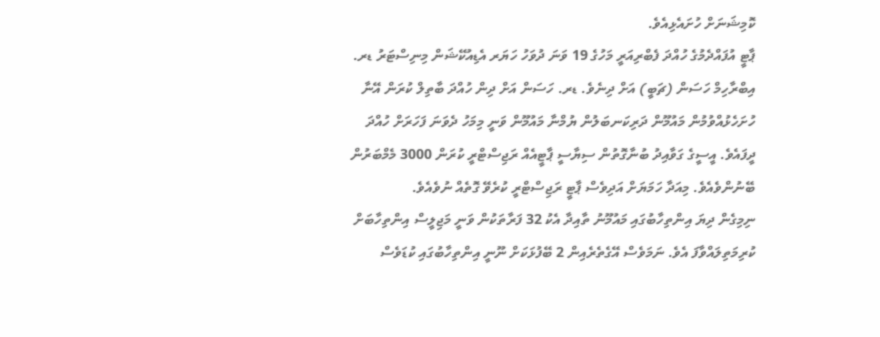ކޮމިޝަނަށް ހުށައެޅިއެވެ.
ޕާޓީ އުފައްދެމުގެ ހުއްދަ ފެބްރިއަރީ މަހުގެ 19 ވަނަ ދުވަހު ހަޔަރ އެޑިއުކޭޝަން މިނިސްޓަރު ޑރ. އިބްރާހިމް ހަސަން (ޗަބީ) އަށް ދިނެވެ. ޑރ. ހަސަން އަށް ދިން ހުއްދަ ބާތިލް ކުރަން އޭނާ ހުށަހެޅުއްވުމުން މައުމޫން ދަރިކަނބަލުން ޔުމްނާ މައުމޫން ވަނީ މިމަހު ދެވަނަ ފަހަރަށް ހުއްދަ ދީފައެވެ. އީސީގެ ގަވާއިދު ބުނާގޮތުން ސިޔާސީ ޕާޓީއެއް ރަޖިސްޓްރީ ކުރަން 3000 މެމްބަރުން ބޭނުންވެއެވެ. މިއަދާ ހަމަޔަށް އަދިވެސް ޕާޓީ ރަޖިސްޓްރީ ކުރެވޭ ގޮތެއް ނުވެއެވެ.
ނިމިގެން ދިޔަ އިންތިހާބުގައި މައުމޫނު ތާއިދާ އެކު 32 ފަރާތަކުން ވަނީ މަޖިލީސް އިންތިހާބަށް ކުރިމަތިލައްވާފަ އެވެ. ނަމަވެސް އޭގެތެރެއިން 2 ބޭފުޅަކަށް ނޫނީ އިންތިހާބުގައި ކުޑަވެސް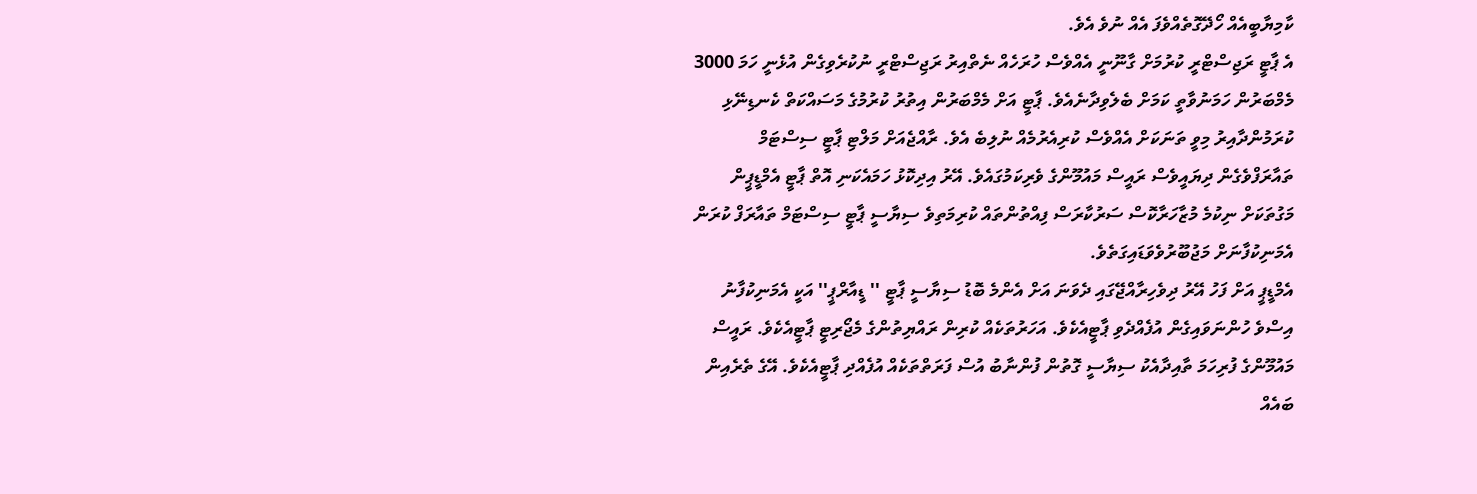ކާމިޔާބީއެއް ހޯދޭގޮތެއްވެފަ އެއް ނުވެ އެވެ.
އެ ޕާޓީ ރަޖިސްޓްރީ ކުރުމަށް ގާނޫނީ އެއްވެސް ހުރަހެއް ނެތްއިރު ރަޖިސްޓްރީ ނުކުރެވިގެން އުޅެނީ ހަމަ 3000 މެމްބަރުން ހަމަނުވާތީ ކަމަށް ބެލެވިދާނެއެވެ. ޕާޓީ އަށް މެމްބަރުން އިތުރު ކުރުމުގެ މަސައްކަތް ކެނޑިނޭޅި ކުރަމުންދާއިރު މިވީ ތަނަކަށް އެއްވެސް ކުރިއެރުމެއް ނުލިބެ އެވެ. ރާއްޖެއަށް މަލްޓި ޕާޓީ ސިސްޓަމް ތައާރަފްވެގެން ދިޔައީވެސް ރައީސް މައުމޫންގެ ވެރިކަމުގައެވެ. އޭރު އިދިކޮޅު ހަމައެކަނި އޮތް ޕާޓީ އެމްޑީޕީން މަގުތަކަށް ނިކުމެ މުޒާހަރާކޮސް ސަރުކާރަސް ފިއްތުންތައް ކުރިމަތިވެ ސިޔާސީ ޕާޓީ ސިސްޓަމް ތައާރަފް ކުރަން އެމަނިކުފާނަށް މަޖުބޫރުވެވަޑައިގަތެވެ.
އެމްޑީޕީ އަށް ފަހު އޭރު ދިވެހިރާއްޖޭގައި ދެވަނަ އަށް އެންމެ ބޮޑު ސިޔާސީ ޕާޓީ '' ޑީއާރްޕީ'' އަކީ އެމަނިކުފާނު އިސްވެ ހުންނަވައިގެން އުފެއްދެވި ޕާޓީއެކެވެ. އަހަރުތަކެއް ކުރިން ރައްޔިތުންގެ މެޖޯރިޓީ ޕާޓީއެކެވެ. ރައީސް މައުމޫންގެ ފުރިހަމަ ތާއިދާއެކު ސިޔާސީ ގޮތުން ފުންނާބު އުސް ފަރަތްތަކެއް އުފެއްދި ޕާޓީއެކެވެ. އޭގެ ތެރެއިން ބައެއް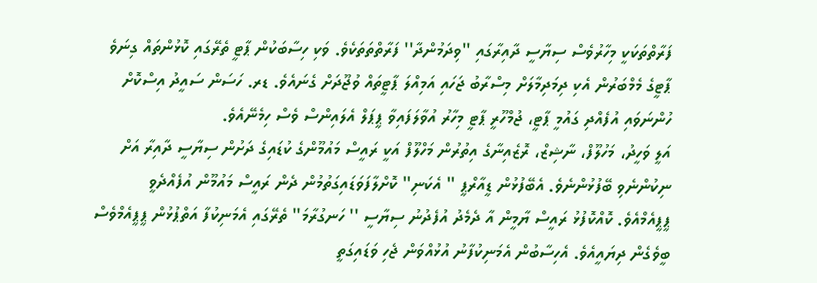ފަރާތްތަކަކީ މިހާރުވެސް ސިޔާސީ ދާއިރާގައި ''ވިދަމުންދާ'' ފަރާތްތަތަކެވެ. ވަކި ހިސާބަކުން ޕާޓީ ތެރޭގައި ކޮޅުންތައް ގިނަވެ ޕާޓީގެ މެމްބަރުން އެކި ދިމަދިމާލަށް މިސްރާބު ޖަހައި އަމިއްލަ ޕާޓީތައް ވުޖޫދަށް ގެނައެވެ. ޑރ. ހަސަން ސައީދު އިސްކޮށް ހުންނަވައި އުފެއްދި ގައުމީ ޕާޓީ، ޖުމްހޫރީ ޕާޓީ މިހާރު އުވާލަފައިވާ ޕީޕަލް އެލައިންސް ވެސް ހިމެނޭއެވެ.
އަލީ ވަހީދު، މަހުލޫފް، ނާޝިޒް، ރޮޒެއިނާގެ އިތުރުން މަހްލޫފް އަކީ ރައީސް މައުމޫންގެ ކުޑައިގެ ދަށުން ސިޔާސީ ދާއިރާ އަށް ނިކުންނެވި ބޭފުޅުންނެވެ. އެބޭފުޅުން ޑީއާރްޕީ '' އެކަނި'' ކޮށްލާފަވަޑައިގަތުމުން ދެން ރައީސް މައުމޫން އުފެއްދެވީ ޕީޕީއެމްއެވެ. ކޮއްކޮފުޅު ރައީސް ޔާމީން އާ ދެމެދު އުފެދުނު ސިޔާސީ '' ހަނގުރާމަ'' ތެރޭގައި އެމަނިކުފާ އަތްޕުޅުން ޕީޕީއެމްވެސް ބީވެގެން ދިޔައީއެވެ. އެހިސާބުން އެމަނިކުފާނު އުޅުއްވަން ޖެހި ވަޑައިގަތީ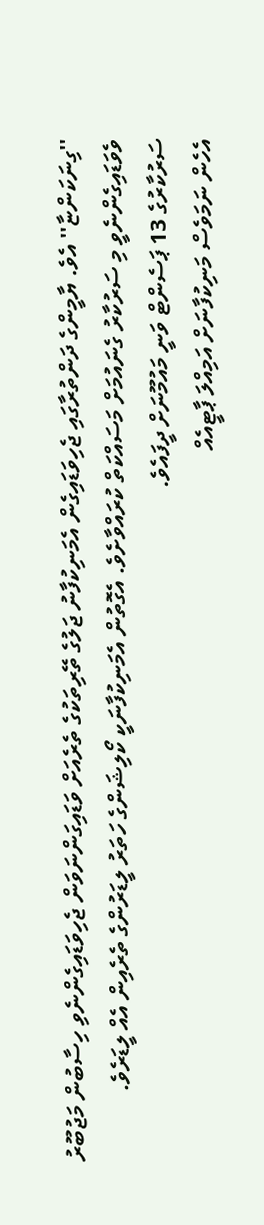''ގިނަކަންޏާ'' އެވެ. ޔާމީންގެ ދަންތުރާގައި ޖެހިވަޑައިގެން އެމަނިކުފާނު ޖަލުގެ ތޭރިތަކުގެ ތެރެއަށް ވަޑައިގަންނަވަން ޖެހިވަޑައިގެންނެވި ހިސާބުން މަޖުބޫރު ވެވަޑައިގެންނެވީ މި ސަރުކާރު ގެނައުމަށް މަސައްކަތް ކުރައްވާށެވެ. އެގޮތުން އެމަނިކުފާނަކީ ކޯލިޝަންގެ ހަތަރު ލީޑަރުންގެ ތެރެއިން އެއް ލީޑަރެވެ. ސަރުކާރުގެ 13 ޕަސެންޓް ވަނީ މައުމޫނަށް ދީފައެވެ.
އެހެން ނަމަވެސް މަނިކުފާނަށް އަމިއްލަ ޕާޓީއެއް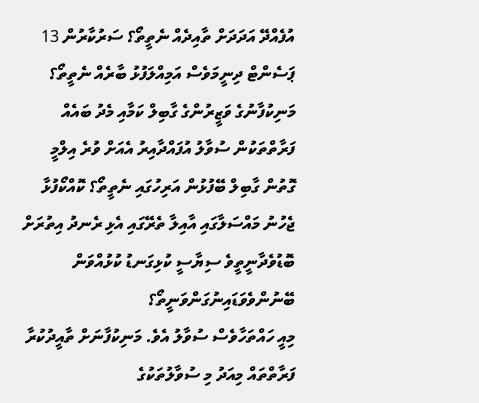އުފެއްދޭ އަދަދަށް ތާއިދެއް ނެތީތޯ؟ ސަރުކާރުން 13 ޕަސެންޓް ދިނީމަވެސް އަމިއްލަފުޅު ބާރެއް ނެތީތޯ؟ މަނިކުފާނުގެ ވަޒީރުންގެ ގާބިލް ކަމާއި މެދު ބައެއް ފަރާތްތަކުން ސުވާލު އުފައްދާއިރު އެއަށް ވުރެ އިލްމީ ގޮތުން ގާބިލް ބޭފުޅުން އަރިހުގައި ނެތީތޯ؟ ކޮއްކޯފުޅާ ޖެހުނު މައްސަލާގައި އާއިލާ ތެރޭގައި އެޅި ރެނދު އިތުރަށް ބޮޑުވެދާނީތީވެ ސިޔާސީ ކުޅިގަނޑު ކުޅުއްވަން ބޭނުންވެވަޑައިނުގަންވަނީތޯ؟
މިއީ ހައްތަހާވެސް ސުވާލު އެވެ. މަނިކުފާނަށް ތާއީދުކުރާ ފަރާތްތައް މިއަދު މި ސުވާލުތަކުގެ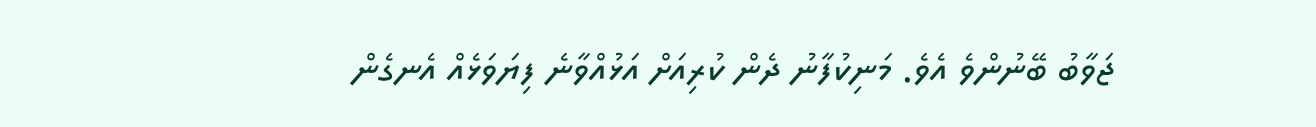ޖަވާބު ބޭނުންވެ އެވެ. މަނިކުފާނު ދެން ކުރިއަށް އަޅުއްވާނެ ފިޔަވަޅެއް އެނގެން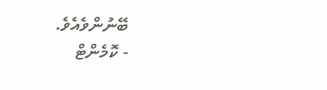ބޭނުންވެއެވެ.
- ކޮމެންޓް